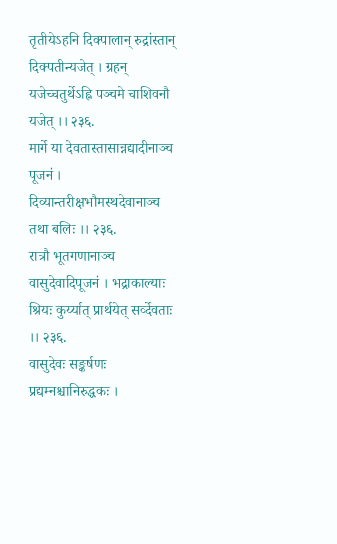तृतीयेऽहनि दिक्पालान् रुद्रांस्तान् दिक्पतीन्यजेत् । ग्रहन् यजेच्चतुर्थेऽह्नि पञ्चमे चाशिवनौ यजेत् ।। २३६.
मार्गे या देवतास्तासान्नद्यादीनाञ्च पूजनं । दिव्यान्तरीक्षभौमस्थदेवानाञ्च तथा बलिः ।। २३६.
रात्रौ भूतगणानाञ्च वासुदेवादिपूजनं । भद्राकाल्याः श्रियः कुर्य्यात् प्रार्थयेत् सर्व्देवताः ।। २३६.
वासुदेवः सङ्कर्षणः प्रद्यम्नश्चानिरुद्धकः ।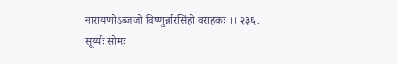नारायणोऽब्जजो विष्णुर्न्नारसिंहो वराहकः ।। २३६.
सूर्य्यः सोमः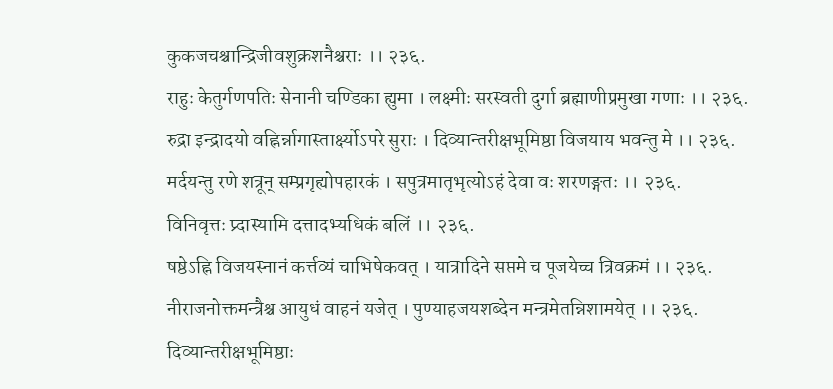कुकजचश्चान्द्रिजीवशुक्रशनैश्चराः ।। २३६.
राहुः केतुर्गणपतिः सेनानी चण्डिका ह्युमा । लक्ष्मीः सरस्वती दुर्गा ब्रह्माणीप्रमुखा गणाः ।। २३६.
रुद्रा इन्द्रादयो वह्निर्न्नागास्तार्क्ष्योऽपरे सुराः । दिव्यान्तरीक्षभूमिष्ठा विजयाय भवन्तु मे ।। २३६.
मर्दयन्तु रणे शत्रून् सम्प्रगृह्योपहारकं । सपुत्रमातृभृत्योऽहं देवा वः शरणङ्गतः ।। २३६.
विनिवृत्तः प्र्दास्यामि दत्तादभ्यधिकं बलिं ।। २३६.
षष्ठेऽह्नि विजयस्नानं कर्त्तव्यं चाभिषेकवत् । यात्रादिने सप्तमे च पूजयेच्च त्रिवक्रमं ।। २३६.
नीराजनोक्तमन्त्रैश्च आयुधं वाहनं यजेत् । पुण्याहजयशब्देन मन्त्रमेतन्निशामयेत् ।। २३६.
दिव्यान्तरीक्षभूमिष्ठाः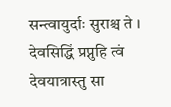सन्त्वायुर्दाः सुराश्च ते । देवसिद्धिं प्रप्नुहि त्वं देवयात्रास्तु सा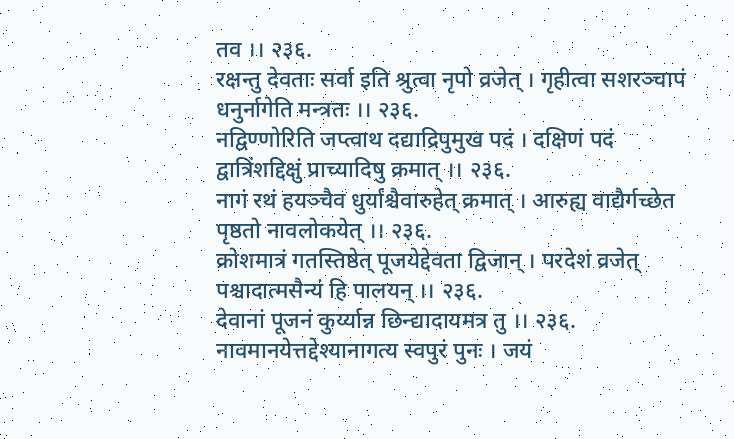तव ।। २३६.
रक्षन्तु देवताः सर्वा इति श्रुत्वा नृपो व्रजेत् । गृहीत्वा सशरञ्चापं धनुर्नागेति मन्त्रतः ।। २३६.
नद्विण्णोरिति जप्त्वाथ दद्याद्रिपुमुख पदं । दक्षिणं पदं द्वात्रिंशद्दिक्षुं प्राच्यादिषु क्रमात् ।। २३६.
नागं रथं हयञ्चैव धुर्यांश्चैवारुहेत् क्रमात् । आरुह्य वाद्यैर्गच्छेत पृष्ठतो नावलोकयेत् ।। २३६.
क्रोशमात्रं गतस्तिष्ठेत् पूजयेद्देवता द्विजान् । परदेशं व्रजेत् पश्चादात्मसैन्यं हि पालयन् ।। २३६.
देवानां पूजनं कुर्य्यान्न छिन्द्यादायमत्र तु ।। २३६.
नावमानयेत्तद्देश्यानागत्य स्वपुरं पुनः । जयं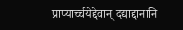प्राप्यार्च्चयेद्देवान् दद्याद्दानानि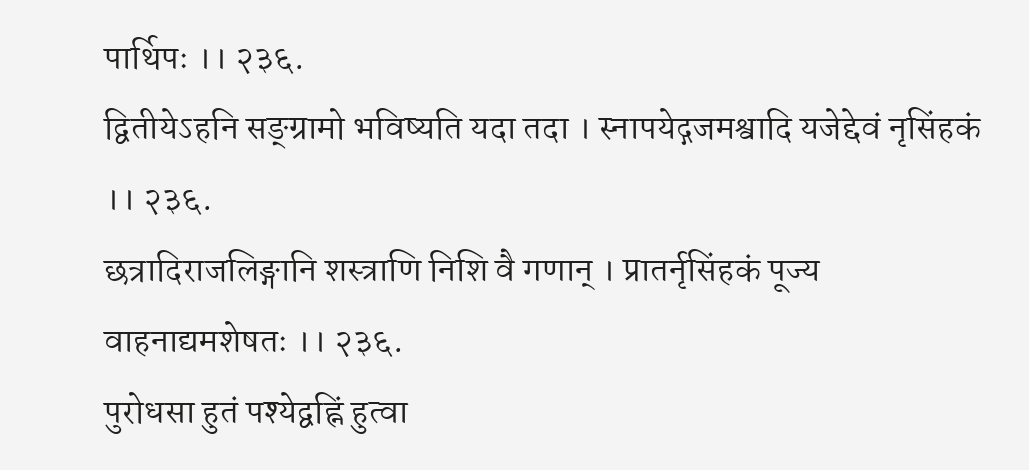पार्थिपः ।। २३६.
द्वितीयेऽहनि सङ्ग्रामो भविष्यति यदा तदा । स्नापयेद्गजमश्वादि यजेद्देवं नृसिंहकं ।। २३६.
छत्रादिराजलिङ्गानि शस्त्राणि निशि वै गणान् । प्रातर्नृसिंहकं पूज्य वाहनाद्यमशेषतः ।। २३६.
पुरोधसा हुतं पश्येद्वह्निं हुत्वा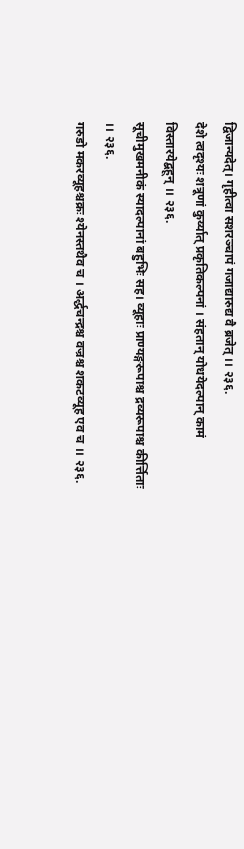द्विजान्यदेत्। गृहीत्वा सशरञ्चापं गजाद्यारुद्य वै ब्रजेत् ।। २३६.
देशे त्वदृश्यः शत्रूणां कुर्य्यात् प्रकृतिकल्पनां । संहतान् योधयेदल्पान् कामं विस्तारयेद्बहून् ।। २३६.
सूचीमुखमनीकं स्यादल्पानां बहुभिः सह। व्यूहाः प्राण्यङ्गरूपाश्च द्रव्यरूपाश्च कीर्त्तिताः ।। २३६.
गरुडो मकरव्यूहश्चक्रः श्येनस्तथैव च । अर्द्धचन्द्रश्च वज्रश्च शकटव्यूह एव च ।। २३६.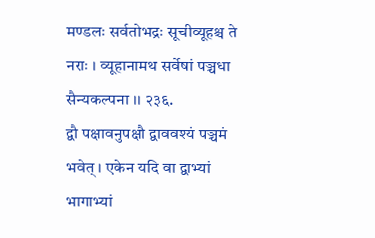मण्डलः सर्वतोभद्रः सूचीव्यूहश्च ते नराः । व्यूहानामथ सर्वेषां पञ्चधा सैन्यकल्पना ।। २३६.
द्वौ पक्षावनुपक्षौ द्वाववश्यं पञ्चमं भवेत् । एकेन यदि वा द्वाभ्यां भागाभ्यां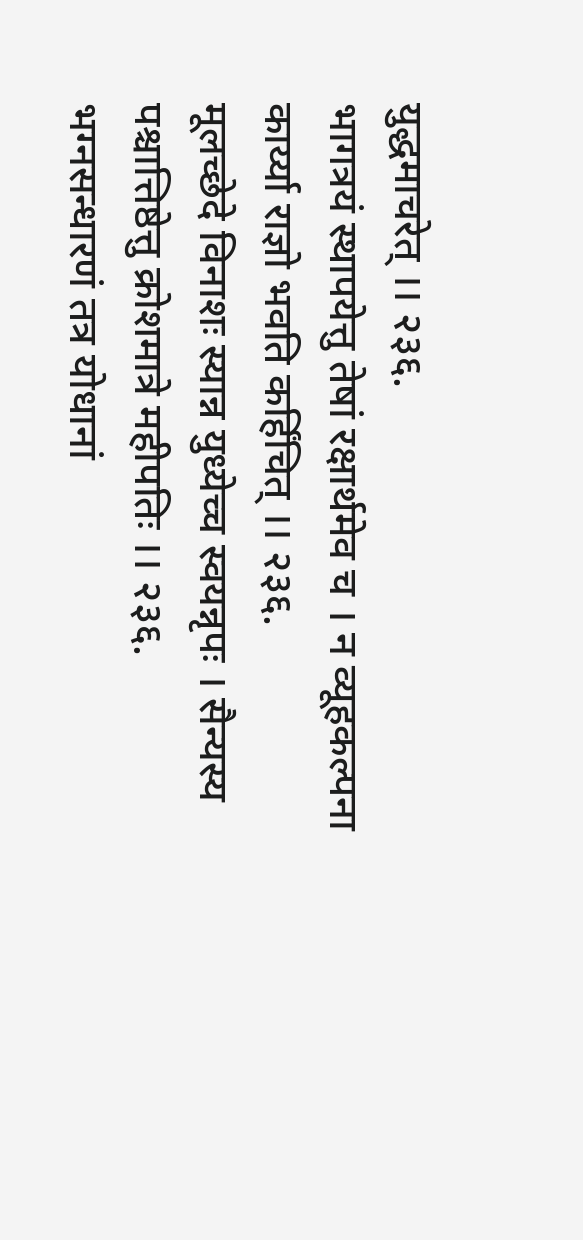युद्धमाचरेत् ।। २३६.
भागत्रयं स्थापयेत्तु तेषां रक्षार्थमेव च । न व्यूहकल्पना कार्य्या राज्ञो भवति कर्हिंचित् ।। २३६.
मूलच्छेदे विनाशः स्यान्न युध्येच्च स्वयन्नृपः । सैन्यस्य पश्चात्तिष्ठेत्तु क्रोशमात्रे महीपतिः ।। २३६.
भग्नसन्धारणं तत्र योधानां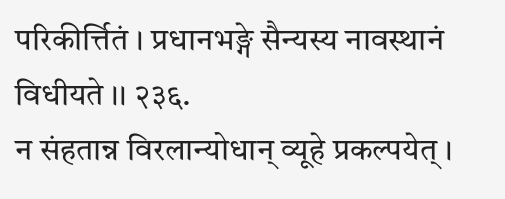परिकीर्त्तितं । प्रधानभङ्गे सैन्यस्य नावस्थानं विधीयते ।। २३६.
न संहतान्न विरलान्योधान् व्यूहे प्रकल्पयेत् ।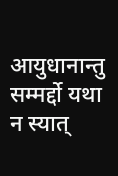आयुधानान्तु सम्मर्द्दो यथा न स्यात्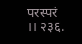परस्परं ।। २३६.